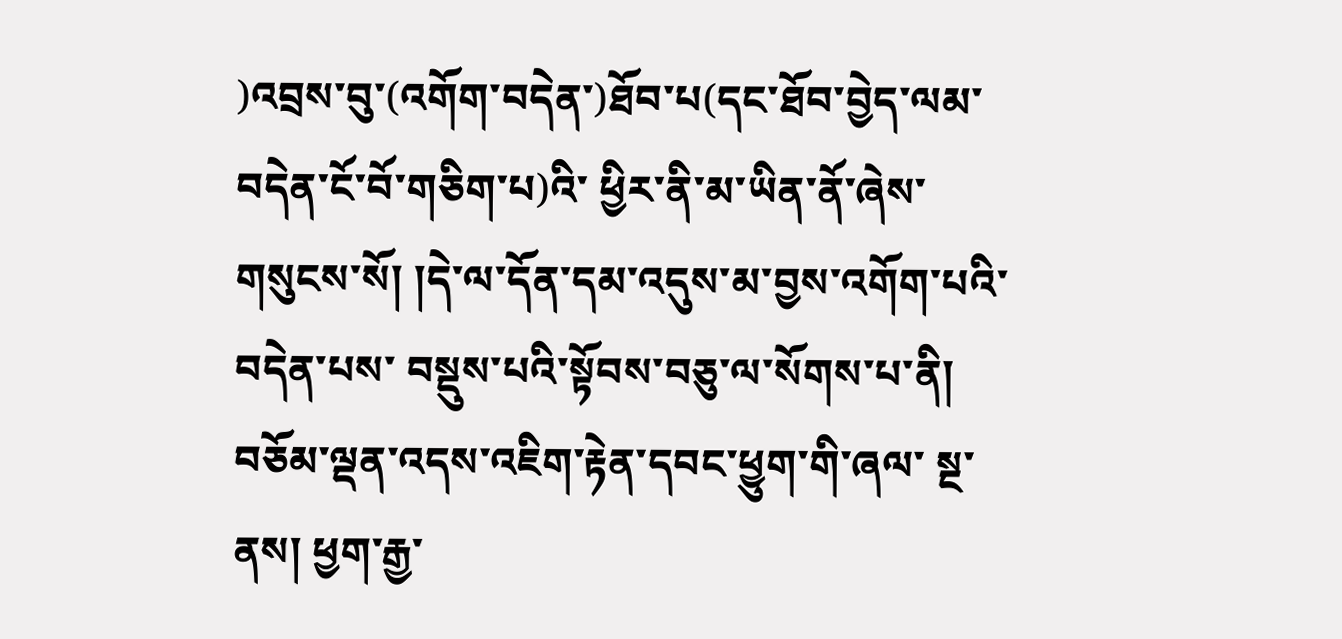)འབྲས་བུ་(འགོག་བདེན་)ཐོབ་པ(དང་ཐོབ་བྱེད་ལམ་བདེན་ངོ་བོ་གཅིག་པ)འི་ ཕྱིར་ནི་མ་ཡིན་ནོ་ཞེས་གསུངས་སོ། །དེ་ལ་དོན་དམ་འདུས་མ་བྱས་འགོག་པའི་བདེན་པས་ བསྡུས་པའི་སྟོབས་བཅུ་ལ་སོགས་པ་ནི། བཅོམ་ལྡན་འདས་འཇིག་རྟེན་དབང་ཕྱུག་གི་ཞལ་ སྔ་ནས། ཕྱག་རྒྱ་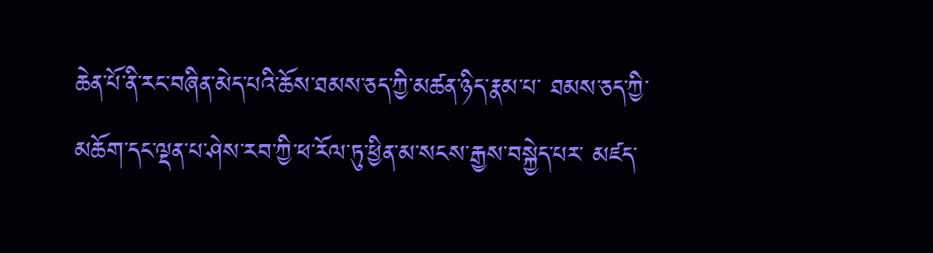ཆེན་པོ་ནི་རང་བཞིན་མེད་པའི་ཆོས་ཐམས་ཅད་ཀྱི་མཚན་ཉིད་རྣམ་པ་ ཐམས་ཅད་ཀྱི་མཆོག་དང་ལྡན་པ་ཤེས་རབ་ཀྱི་ཕ་རོལ་ཏུ་ཕྱིན་མ་སངས་རྒྱས་བསྐྱེད་པར་ མཛད་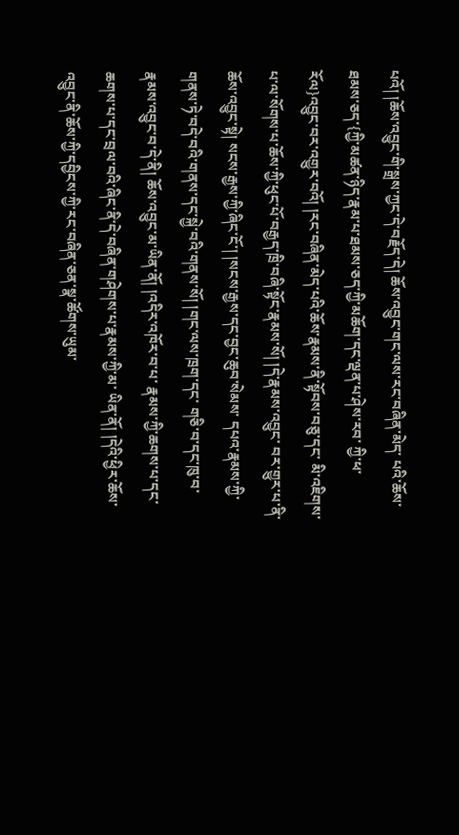པའོ། །ཆོས་འབྱུང་གི་སྒྲས་ཀྱང་དེ་བརྗོད་དེ། ཆོས་འབྱུང་གང་ལས་རང་བཞིན་མེད་ པའི་ཆོས་ཐམས་ཅད་{ཀྱི་མཚན་ཉིད་རྣམ་པ་ཐམས་ཅད་ཀྱི་མཆོག་དང་ལྡན་པ་ཤེས་རབ་ ཀྱི་ཕ་རོལ}འབྱུང་བར་འགྱུར་བའོ། །རང་བཞིན་མེད་པའི་ཆོས་རྣམས་ནི་སྟོབས་བཅུ་དང་ མི་འཇིགས་པ་ལ་སོགས་པ་ཆོས་ཀྱི་ཕུང་པོ་བརྒྱད་ཁྲི་བཞི་སྟོང་རྣམས་སོ། །དེ་རྣམས་འབྱུང་ བར་གྱུར་པ་ནི་ཆོས་འབྱུང་སྟེ། སངས་རྒྱས་ཀྱི་ཞིང་ངོ་། །སངས་རྒྱས་དང་བྱང་ཆུབ་སེམས་ དཔའ་རྣམས་ཀྱི་གནས་ཏེ་བདེ་བའི་གནས་དང་སྐྱེ་བའི་གནས་སོ། །གང་ལས་ཁྲག་དང་ གཅི་བ་དང་ཁུ་བ་རྣམས་འབྱུང་བ་དེ་ནི། ཆོས་འབྱུང་མ་ཡིན་ནོ། །འདིར་འཁོར་བ་པ་ རྣམས་ཀྱི་ཆགས་པ་དང་ཆགས་པ་དང་བྲལ་བའི་ཞིང་ནི་དེ་བཞིན་གཤེགས་པ་རྣམས་ཀྱི་མ་ ཡིན་ནོ། །དེའི་ཕྱིར་ཆོས་འབྱུང་ནི་ཆོས་ཀྱི་དབྱིངས་ཀྱི་རང་བཞིན་ཅན་སྣ་ཚོགས་ཡུམ་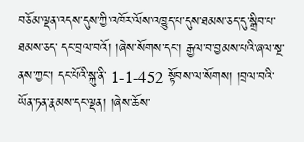བཅོམ་ལྡན་འདས་དུས་ཀྱི་འཁོར་ལོས་འཁྱུད་པ་དུས་ཐམས་ཅད་དུ་སྒྲིབ་པ་ཐམས་ཅད་ དང་བྲལ་བའོ། །ཞེས་སོགས་དང་། རྒྱལ་བ་བྱམས་པའི་ཞལ་སྔ་ནས་ཀྱང་། དང་པོའི་སྐུ་ནི་ 1-1-452 སྟོབས་ལ་སོགས། །བྲལ་བའི་ཡོན་ཏན་རྣམས་དང་ལྡན། །ཞེས་ཆོས་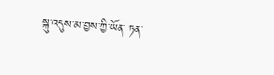སྐུ་འདུས་མ་བྱས་ཀྱི་ཡོན་ ཏན་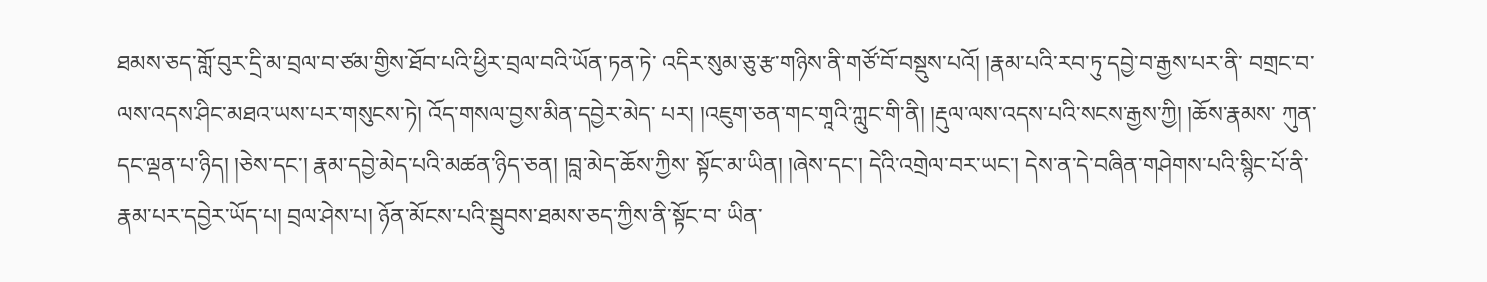ཐམས་ཅད་གློ་བུར་དྲི་མ་བྲལ་བ་ཙམ་གྱིས་ཐོབ་པའི་ཕྱིར་བྲལ་བའི་ཡོན་ཏན་ཏེ་ འདིར་སུམ་ཅུ་རྩ་གཉིས་ནི་གཙོ་བོ་བསྡུས་པའོ། །རྣམ་པའི་རབ་ཏུ་དབྱེ་བ་རྒྱས་པར་ནི་ བགྲང་བ་ལས་འདས་ཤིང་མཐའ་ཡས་པར་གསུངས་ཏེ། འོད་གསལ་བྱས་མིན་དབྱེར་མེད་ པར། །འཇུག་ཅན་གང་གཱའི་ཀླུང་གི་ནི། །རྡུལ་ལས་འདས་པའི་སངས་རྒྱས་ཀྱི། །ཆོས་རྣམས་ ཀུན་དང་ལྡན་པ་ཉིད། །ཅེས་དང་། རྣམ་དབྱེ་མེད་པའི་མཚན་ཉིད་ཅན། །བླ་མེད་ཆོས་ཀྱིས་ སྟོང་མ་ཡིན། །ཞེས་དང་། དེའི་འགྲེལ་བར་ཡང་། དེས་ན་དེ་བཞིན་གཤེགས་པའི་སྙིང་པོ་ནི་ རྣམ་པར་དབྱེར་ཡོད་པ། བྲལ་ཤེས་པ། ཉོན་མོངས་པའི་སྦུབས་ཐམས་ཅད་ཀྱིས་ནི་སྟོང་བ་ ཡིན་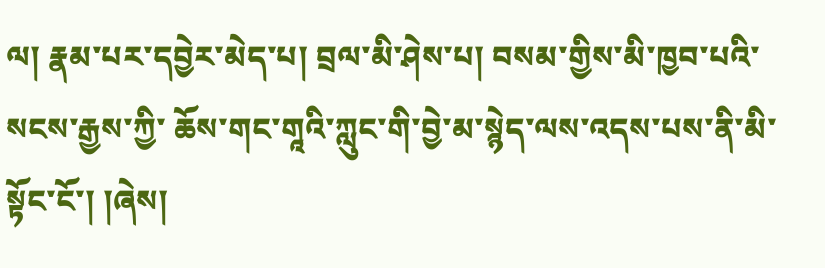ལ། རྣམ་པར་དབྱེར་མེད་པ། བྲལ་མི་ཤེས་པ། བསམ་གྱིས་མི་ཁྱབ་པའི་སངས་རྒྱས་ཀྱི་ ཆོས་གང་གཱའི་ཀླུང་གི་བྱེ་མ་སྙེད་ལས་འདས་པས་ནི་མི་སྟོང་ངོ་། །ཞེས།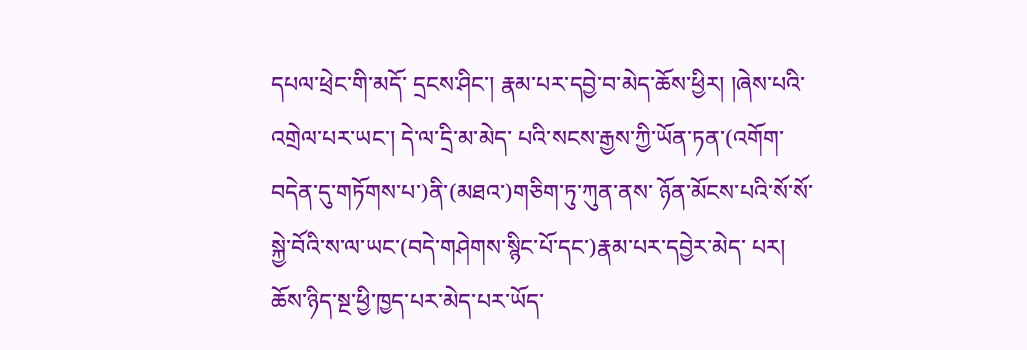དཔལ་ཕྲེང་གི་མདོ་ དྲངས་ཤིང་། རྣམ་པར་དབྱེ་བ་མེད་ཆོས་ཕྱིར། །ཞེས་པའི་འགྲེལ་པར་ཡང་། དེ་ལ་དྲི་མ་མེད་ པའི་སངས་རྒྱས་ཀྱི་ཡོན་ཏན་(འགོག་བདེན་དུ་གཏོགས་པ་)ནི་(མཐའ་)གཅིག་ཏུ་ཀུན་ནས་ ཉོན་མོངས་པའི་སོ་སོ་སྐྱེ་བོའི་ས་ལ་ཡང་(བདེ་གཤེགས་སྙིང་པོ་དང་)རྣམ་པར་དབྱེར་མེད་ པར། ཆོས་ཉིད་སྔ་ཕྱི་ཁྱད་པར་མེད་པར་ཡོད་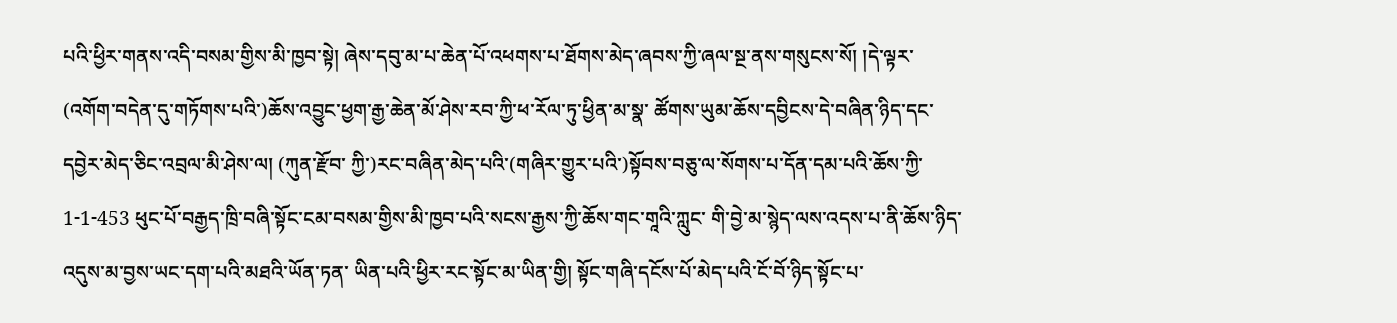པའི་ཕྱིར་གནས་འདི་བསམ་གྱིས་མི་ཁྱབ་སྟེ། ཞེས་དབུ་མ་པ་ཆེན་པོ་འཕགས་པ་ཐོགས་མེད་ཞབས་ཀྱི་ཞལ་སྔ་ནས་གསུངས་སོ། །དེ་ལྟར་ (འགོག་བདེན་དུ་གཏོགས་པའི་)ཆོས་འབྱུང་ཕྱག་རྒྱ་ཆེན་མོ་ཤེས་རབ་ཀྱི་ཕ་རོལ་ཏུ་ཕྱིན་མ་སྣ་ ཚོགས་ཡུམ་ཆོས་དབྱིངས་དེ་བཞིན་ཉིད་དང་དབྱེར་མེད་ཅིང་འབྲལ་མི་ཤེས་ལ། (ཀུན་རྫོབ་ ཀྱི་)རང་བཞིན་མེད་པའི་(གཞིར་གྱུར་པའི་)སྟོབས་བཅུ་ལ་སོགས་པ་དོན་དམ་པའི་ཆོས་ཀྱི་ 1-1-453 ཕུང་པོ་བརྒྱད་ཁྲི་བཞི་སྟོང་ངམ་བསམ་གྱིས་མི་ཁྱབ་པའི་སངས་རྒྱས་ཀྱི་ཆོས་གང་གཱའི་ཀླུང་ གི་བྱེ་མ་སྙེད་ལས་འདས་པ་ནི་ཆོས་ཉིད་འདུས་མ་བྱས་ཡང་དག་པའི་མཐའི་ཡོན་ཏན་ ཡིན་པའི་ཕྱིར་རང་སྟོང་མ་ཡིན་གྱི། སྟོང་གཞི་དངོས་པོ་མེད་པའི་ངོ་བོ་ཉིད་སྟོང་པ་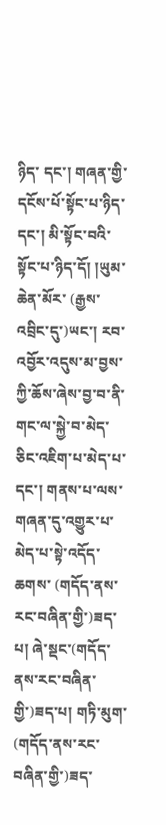ཉིད་ དང་། གཞན་གྱི་དངོས་པོ་སྟོང་པ་ཉིད་དང་། མི་སྟོང་བའི་སྟོང་པ་ཉིད་དོ། །ཡུམ་ཆེན་མོར་ (རྒྱས་འབྲིང་དུ་)ཡང་། རབ་འབྱོར་འདུས་མ་བྱས་ཀྱི་ཆོས་ཞེས་བྱ་བ་ནི་གང་ལ་སྐྱེ་བ་མེད་ ཅིང་འཇིག་པ་མེད་པ་དང་། གནས་པ་ལས་གཞན་དུ་འགྱུར་པ་མེད་པ་སྟེ་འདོད་ཆགས་ (གདོད་ནས་རང་བཞིན་གྱི་)ཟད་པ། ཞེ་སྡང་(གདོད་ནས་རང་བཞིན་གྱི་)ཟད་པ། གཏི་མུག་ (གདོད་ནས་རང་བཞིན་གྱི་)ཟད་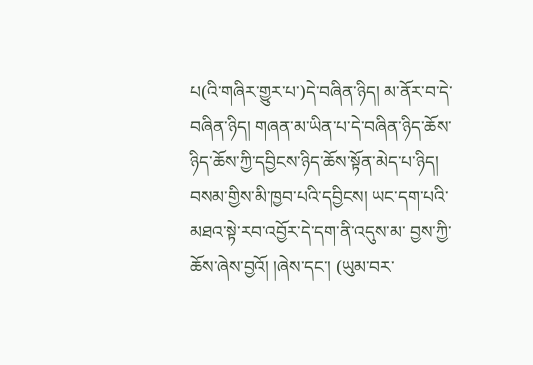པ(འི་གཞིར་གྱུར་པ་)དེ་བཞིན་ཉིད། མ་ནོར་བ་དེ་བཞིན་ཉིད། གཞན་མ་ཡིན་པ་དེ་བཞིན་ཉིད་ཆོས་ཉིད་ཆོས་ཀྱི་དབྱིངས་ཉིད་ཆོས་སྟོན་མེད་པ་ཉིད། བསམ་གྱིས་མི་ཁྱབ་པའི་དབྱིངས། ཡང་དག་པའི་མཐའ་སྟེ་རབ་འབྱོར་དེ་དག་ནི་འདུས་མ་ བྱས་ཀྱི་ཆོས་ཞེས་བྱའོ། །ཞེས་དང་། (ཡུམ་བར་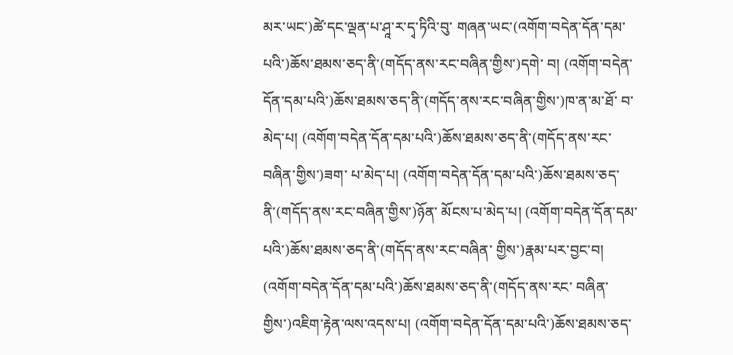མར་ཡང་)ཚེ་དང་ལྡན་པ་ཤཱ་ར་དྭ་ཏིའི་བུ་ གཞན་ཡང་(འགོག་བདེན་དོན་དམ་པའི་)ཆོས་ཐམས་ཅད་ནི་(གདོད་ནས་རང་བཞིན་གྱིས་)དགེ་ བ། (འགོག་བདེན་དོན་དམ་པའི་)ཆོས་ཐམས་ཅད་ནི་(གདོད་ནས་རང་བཞིན་གྱིས་)ཁ་ན་མ་ཐོ་ བ་མེད་པ། (འགོག་བདེན་དོན་དམ་པའི་)ཆོས་ཐམས་ཅད་ནི་(གདོད་ནས་རང་བཞིན་གྱིས་)ཟག་ པ་མེད་པ། (འགོག་བདེན་དོན་དམ་པའི་)ཆོས་ཐམས་ཅད་ནི་(གདོད་ནས་རང་བཞིན་གྱིས་)ཉོན་ མོངས་པ་མེད་པ། (འགོག་བདེན་དོན་དམ་པའི་)ཆོས་ཐམས་ཅད་ནི་(གདོད་ནས་རང་བཞིན་ གྱིས་)རྣམ་པར་བྱང་བ། (འགོག་བདེན་དོན་དམ་པའི་)ཆོས་ཐམས་ཅད་ནི་(གདོད་ནས་རང་ བཞིན་གྱིས་)འཇིག་རྟེན་ལས་འདས་པ། (འགོག་བདེན་དོན་དམ་པའི་)ཆོས་ཐམས་ཅད་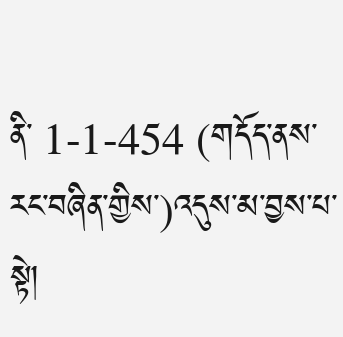ནི་ 1-1-454 (གདོད་ནས་རང་བཞིན་གྱིས་)འདུས་མ་བྱས་པ་སྟེ།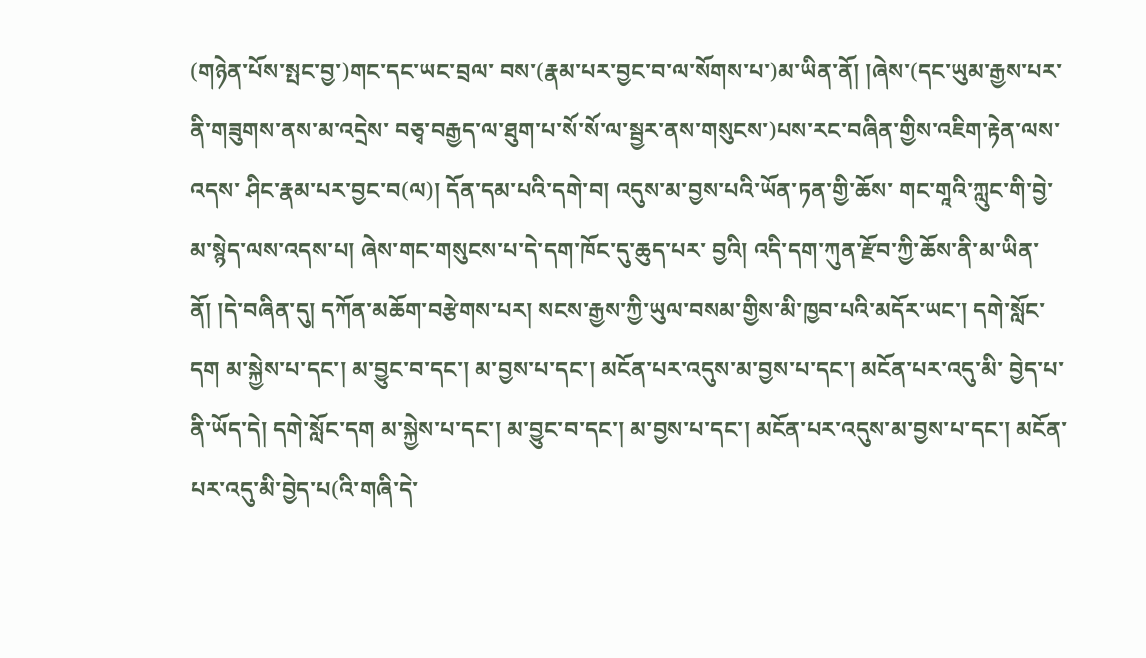(གཉེན་པོས་སྤང་བྱ་)གང་དང་ཡང་བྲལ་ བས་(རྣམ་པར་བྱང་བ་ལ་སོགས་པ་)མ་ཡིན་ནོ། །ཞེས་(དང་ཡུམ་རྒྱས་པར་ནི་གཟུགས་ནས་མ་འདྲེས་ བཅྭ་བརྒྱད་ལ་ཐུག་པ་སོ་སོ་ལ་སྦྱར་ནས་གསུངས་)པས་རང་བཞིན་གྱིས་འཇིག་རྟེན་ལས་འདས་ ཤིང་རྣམ་པར་བྱང་བ(ལ)། དོན་དམ་པའི་དགེ་བ། འདུས་མ་བྱས་པའི་ཡོན་ཏན་གྱི་ཆོས་ གང་གཱའི་ཀླུང་གི་བྱེ་མ་སྙེད་ལས་འདས་པ། ཞེས་གང་གསུངས་པ་དེ་དག་ཁོང་དུ་ཆུད་པར་ བྱའི། འདི་དག་ཀུན་རྫོབ་ཀྱི་ཆོས་ནི་མ་ཡིན་ནོ། །དེ་བཞིན་དུ། དཀོན་མཆོག་བརྩེགས་པར། སངས་རྒྱས་ཀྱི་ཡུལ་བསམ་གྱིས་མི་ཁྱབ་པའི་མདོར་ཡང་། དགེ་སློང་དག མ་སྐྱེས་པ་དང་། མ་བྱུང་བ་དང་། མ་བྱས་པ་དང་། མངོན་པར་འདུས་མ་བྱས་པ་དང་། མངོན་པར་འདུ་མི་ བྱེད་པ་ནི་ཡོད་དེ། དགེ་སློང་དག མ་སྐྱེས་པ་དང་། མ་བྱུང་བ་དང་། མ་བྱས་པ་དང་། མངོན་པར་འདུས་མ་བྱས་པ་དང་། མངོན་པར་འདུ་མི་བྱེད་པ(འི་གཞི་དེ་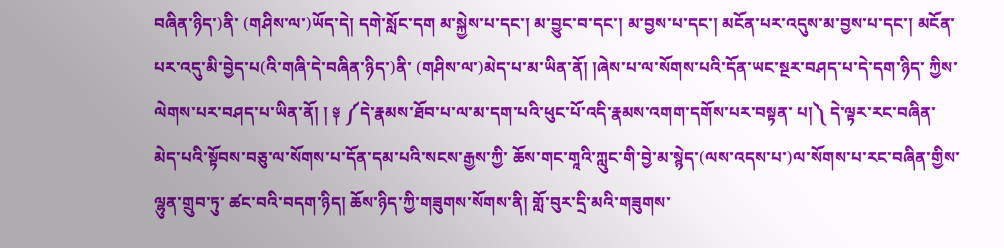བཞིན་ཉིད་)ནི་ (གཤིས་ལ་)ཡོད་དེ། དགེ་སློང་དག མ་སྐྱེས་པ་དང་། མ་བྱུང་བ་དང་། མ་བྱས་པ་དང་། མངོན་པར་འདུས་མ་བྱས་པ་དང་། མངོན་པར་འདུ་མི་བྱེད་པ(འི་གཞི་དེ་བཞིན་ཉིད་)ནི་ (གཤིས་ལ་)མེད་པ་མ་ཡིན་ནོ། །ཞེས་པ་ལ་སོགས་པའི་དོན་ཡང་སྔར་བཤད་པ་དེ་དག་ཉིད་ ཀྱིས་ལེགས་པར་བཤད་པ་ཡིན་ནོ། ། ༈ ༼དེ་རྣམས་ཐོབ་པ་ལ་མ་དག་པའི་ཕུང་པོ་འདི་རྣམས་འགག་དགོས་པར་བསྟན་ པ།༽ དེ་ལྟར་རང་བཞིན་མེད་པའི་སྟོབས་བཅུ་ལ་སོགས་པ་དོན་དམ་པའི་སངས་རྒྱས་ཀྱི་ ཆོས་གང་གཱའི་ཀླུང་གི་བྱེ་མ་སྙེད་(ལས་འདས་པ་)ལ་སོགས་པ་རང་བཞིན་གྱིས་ལྷུན་གྲུབ་ཏུ་ ཚང་བའི་བདག་ཉིད། ཆོས་ཉིད་ཀྱི་གཟུགས་སོགས་ནི། གློ་བུར་དྲི་མའི་གཟུགས་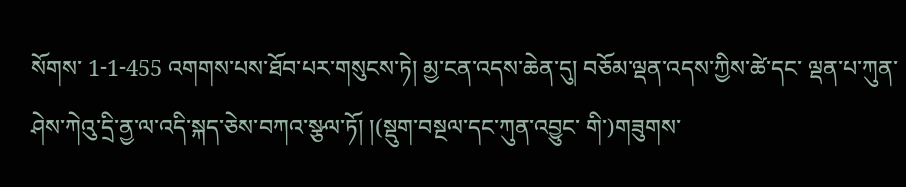སོགས་ 1-1-455 འགགས་པས་ཐོབ་པར་གསུངས་ཏེ། མྱ་ངན་འདས་ཆེན་དུ། བཅོམ་ལྡན་འདས་ཀྱིས་ཚེ་དང་ ལྡན་པ་ཀུན་ཤེས་ཀེའུ་དྲི་ནྱ་ལ་འདི་སྐད་ཅེས་བཀའ་སྩལ་ཏོ། །(སྡུག་བསྔལ་དང་ཀུན་འབྱུང་ གི་)གཟུགས་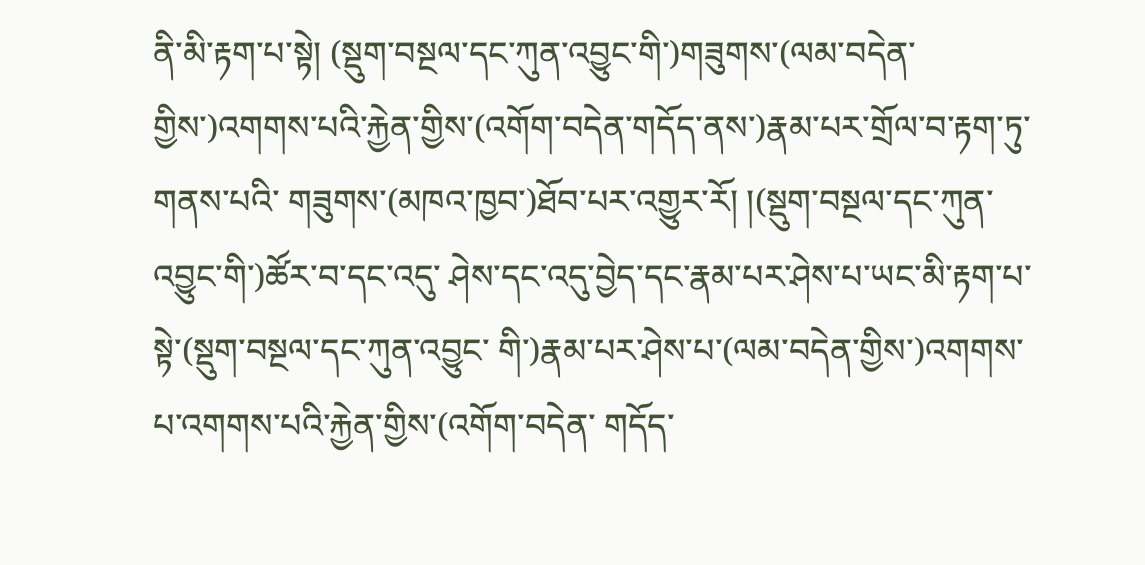ནི་མི་རྟག་པ་སྟེ། (སྡུག་བསྔལ་དང་ཀུན་འབྱུང་གི་)གཟུགས་(ལམ་བདེན་ གྱིས་)འགགས་པའི་རྐྱེན་གྱིས་(འགོག་བདེན་གདོད་ནས་)རྣམ་པར་གྲོལ་བ་རྟག་ཏུ་གནས་པའི་ གཟུགས་(མཁའ་ཁྱབ་)ཐོབ་པར་འགྱུར་རོ། །(སྡུག་བསྔལ་དང་ཀུན་འབྱུང་གི་)ཚོར་བ་དང་འདུ་ ཤེས་དང་འདུ་བྱེད་དང་རྣམ་པར་ཤེས་པ་ཡང་མི་རྟག་པ་སྟེ་(སྡུག་བསྔལ་དང་ཀུན་འབྱུང་ གི་)རྣམ་པར་ཤེས་པ་(ལམ་བདེན་གྱིས་)འགགས་པ་འགགས་པའི་རྐྱེན་གྱིས་(འགོག་བདེན་ གདོད་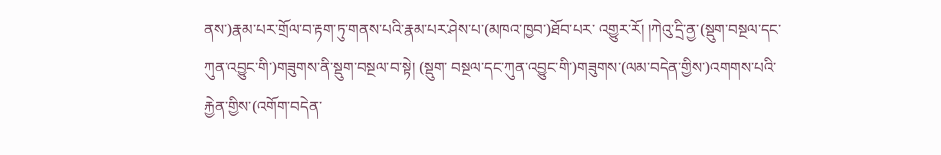ནས་)རྣམ་པར་གྲོལ་བ་རྟག་ཏུ་གནས་པའི་རྣམ་པར་ཤེས་པ་(མཁའ་ཁྱབ་)ཐོབ་པར་ འགྱུར་རོ། །ཀེའུ་དྲི་ནྱ་(སྡུག་བསྔལ་དང་ཀུན་འབྱུང་གི་)གཟུགས་ནི་སྡུག་བསྔལ་བ་སྟེ། (སྡུག་ བསྔལ་དང་ཀུན་འབྱུང་གི་)གཟུགས་(ལམ་བདེན་གྱིས་)འགགས་པའི་རྐྱེན་གྱིས་(འགོག་བདེན་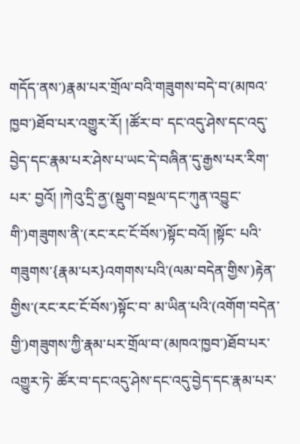གདོད་ནས་)རྣམ་པར་གྲོལ་བའི་གཟུགས་བདེ་བ་(མཁའ་ཁྱབ་)ཐོབ་པར་འགྱུར་རོ། །ཚོར་བ་ དང་འདུ་ཤེས་དང་འདུ་བྱེད་དང་རྣམ་པར་ཤེས་པ་ཡང་དེ་བཞིན་དུ་རྒྱས་པར་རིག་པར་ བྱའོ། །ཀེའུ་དྲི་ནྱ་(སྡུག་བསྔལ་དང་ཀུན་འབྱུང་གི་)གཟུགས་ནི་(རང་རང་ངོ་བོས་)སྟོང་བའོ། །སྟོང་ པའི་གཟུགས་{རྣམ་པར}འགགས་པའི་(ལམ་བདེན་གྱིས་)རྟེན་གྱིས་(རང་རང་ངོ་བོས་)སྟོང་བ་ མ་ཡིན་པའི་(འགོག་བདེན་གྱི་)གཟུགས་ཀྱི་རྣམ་པར་གྲོལ་བ་(མཁའ་ཁྱབ་)ཐོབ་པར་འགྱུར་ཏེ་ ཚོར་བ་དང་འདུ་ཤེས་དང་འདུ་བྱེད་དང་རྣམ་པར་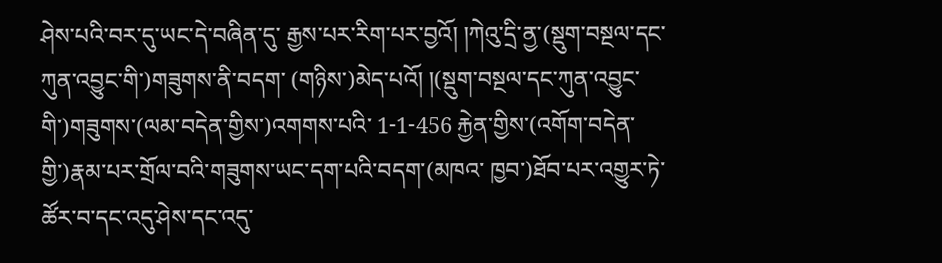ཤེས་པའི་བར་དུ་ཡང་དེ་བཞིན་དུ་ རྒྱས་པར་རིག་པར་བྱའོ། །ཀེའུ་དྲི་ནྱ་(སྡུག་བསྔལ་དང་ཀུན་འབྱུང་གི་)གཟུགས་ནི་བདག་ (གཉིས་)མེད་པའོ། །(སྡུག་བསྔལ་དང་ཀུན་འབྱུང་གི་)གཟུགས་(ལམ་བདེན་གྱིས་)འགགས་པའི་ 1-1-456 རྐྱེན་གྱིས་(འགོག་བདེན་གྱི་)རྣམ་པར་གྲོལ་བའི་གཟུགས་ཡང་དག་པའི་བདག་(མཁའ་ ཁྱབ་)ཐོབ་པར་འགྱུར་ཏེ་ཚོར་བ་དང་འདུ་ཤེས་དང་འདུ་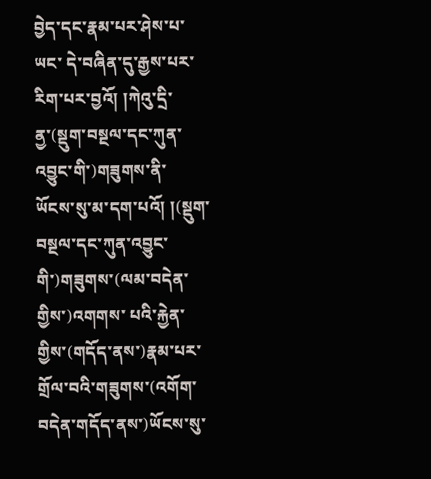བྱེད་དང་རྣམ་པར་ཤེས་པ་ཡང་ དེ་བཞིན་དུ་རྒྱས་པར་རིག་པར་བྱའོ། །ཀེའུ་དྲི་ནྱ་(སྡུག་བསྔལ་དང་ཀུན་འབྱུང་གི་)གཟུགས་ནི་ ཡོངས་སུ་མ་དག་པའོ། །(སྡུག་བསྔལ་དང་ཀུན་འབྱུང་གི་)གཟུགས་(ལམ་བདེན་གྱིས་)འགགས་ པའི་རྐྱེན་གྱིས་(གདོད་ནས་)རྣམ་པར་གྲོལ་བའི་གཟུགས་(འགོག་བདེན་གདོད་ནས་)ཡོངས་སུ་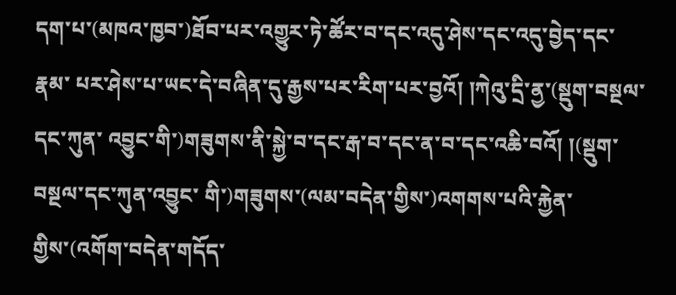དག་པ་(མཁའ་ཁྱབ་)ཐོབ་པར་འགྱུར་ཏེ་ཚོར་བ་དང་འདུ་ཤེས་དང་འདུ་བྱེད་དང་རྣམ་ པར་ཤེས་པ་ཡང་དེ་བཞིན་དུ་རྒྱས་པར་རིག་པར་བྱའོ། །ཀེའུ་དྲི་ནྱ་(སྡུག་བསྔལ་དང་ཀུན་ འབྱུང་གི་)གཟུགས་ནི་སྐྱེ་བ་དང་རྒ་བ་དང་ན་བ་དང་འཆི་བའོ། །(སྡུག་བསྔལ་དང་ཀུན་འབྱུང་ གི་)གཟུགས་(ལམ་བདེན་གྱིས་)འགགས་པའི་རྐྱེན་གྱིས་(འགོག་བདེན་གདོད་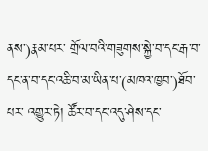ནས་)རྣམ་པར་ གྲོལ་བའི་གཟུགས་སྐྱེ་བ་དང་རྒ་བ་དང་ན་བ་དང་འཆི་བ་མ་ཡིན་པ་(མཁའ་ཁྱབ་)ཐོབ་པར་ འགྱུར་ཏེ། ཚོར་བ་དང་འདུ་ཤེས་དང་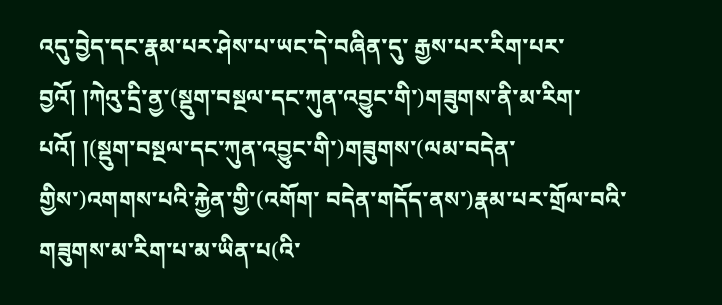འདུ་བྱེད་དང་རྣམ་པར་ཤེས་པ་ཡང་དེ་བཞིན་དུ་ རྒྱས་པར་རིག་པར་བྱའོ། །ཀེའུ་དྲི་ནྱ་(སྡུག་བསྔལ་དང་ཀུན་འབྱུང་གི་)གཟུགས་ནི་མ་རིག་ པའོ། །(སྡུག་བསྔལ་དང་ཀུན་འབྱུང་གི་)གཟུགས་(ལམ་བདེན་གྱིས་)འགགས་པའི་རྐྱེན་གྱི་(འགོག་ བདེན་གདོད་ནས་)རྣམ་པར་གྲོལ་བའི་གཟུགས་མ་རིག་པ་མ་ཡིན་པ(འི་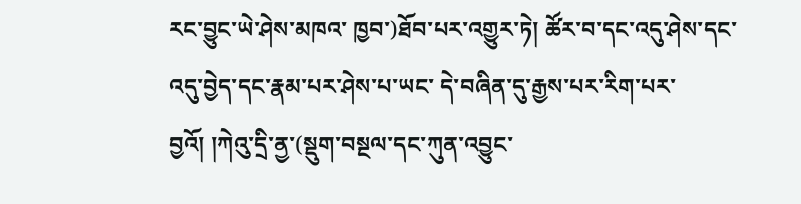རང་བྱུང་ཡེ་ཤེས་མཁའ་ ཁྱབ་)ཐོབ་པར་འགྱུར་ཏེ། ཚོར་བ་དང་འདུ་ཤེས་དང་འདུ་བྱེད་དང་རྣམ་པར་ཤེས་པ་ཡང་ དེ་བཞིན་དུ་རྒྱས་པར་རིག་པར་བྱའོ། །ཀེའུ་དྲི་ནྱ་(སྡུག་བསྔལ་དང་ཀུན་འབྱུང་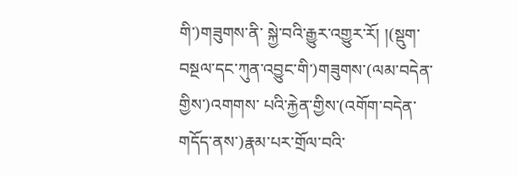གི་)གཟུགས་ནི་ སྐྱེ་བའི་རྒྱུར་འགྱུར་རོ། །(སྡུག་བསྔལ་དང་ཀུན་འབྱུང་གི་)གཟུགས་(ལམ་བདེན་གྱིས་)འགགས་ པའི་རྐྱེན་གྱིས་(འགོག་བདེན་གདོད་ནས་)རྣམ་པར་གྲོལ་བའི་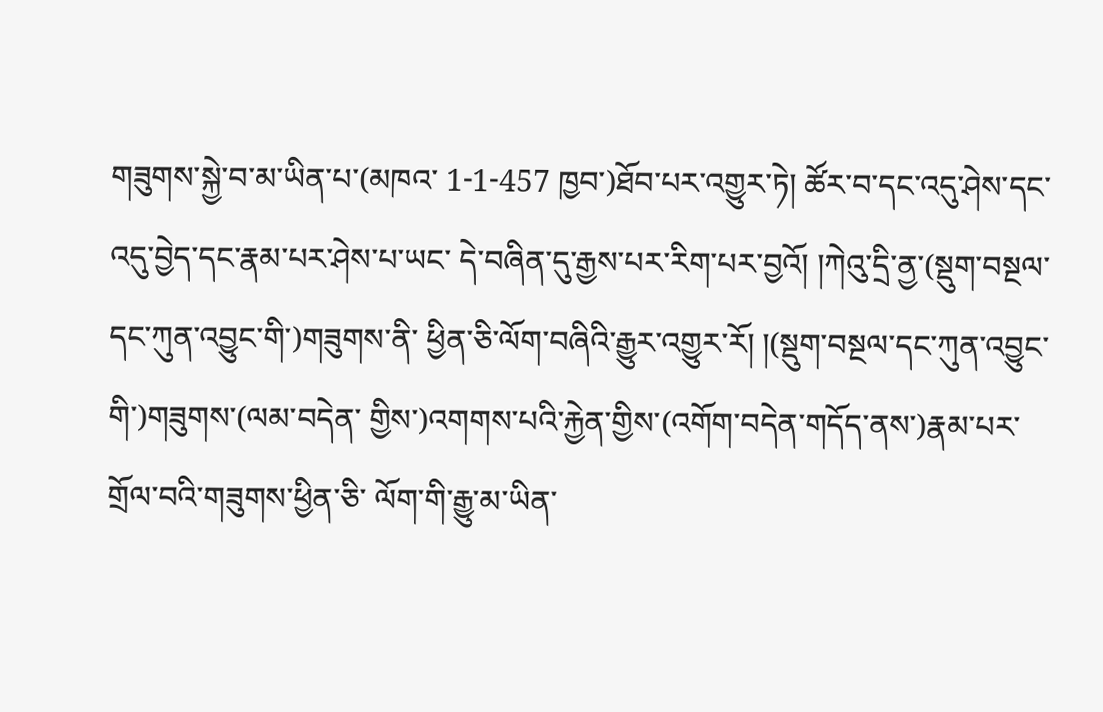གཟུགས་སྐྱེ་བ་མ་ཡིན་པ་(མཁའ་ 1-1-457 ཁྱབ་)ཐོབ་པར་འགྱུར་ཏེ། ཚོར་བ་དང་འདུ་ཤེས་དང་འདུ་བྱེད་དང་རྣམ་པར་ཤེས་པ་ཡང་ དེ་བཞིན་དུ་རྒྱས་པར་རིག་པར་བྱའོ། །ཀེའུ་དྲི་ནྱ་(སྡུག་བསྔལ་དང་ཀུན་འབྱུང་གི་)གཟུགས་ནི་ ཕྱིན་ཅི་ལོག་བཞིའི་རྒྱུར་འགྱུར་རོ། །(སྡུག་བསྔལ་དང་ཀུན་འབྱུང་གི་)གཟུགས་(ལམ་བདེན་ གྱིས་)འགགས་པའི་རྐྱེན་གྱིས་(འགོག་བདེན་གདོད་ནས་)རྣམ་པར་གྲོལ་བའི་གཟུགས་ཕྱིན་ཅི་ ལོག་གི་རྒྱུ་མ་ཡིན་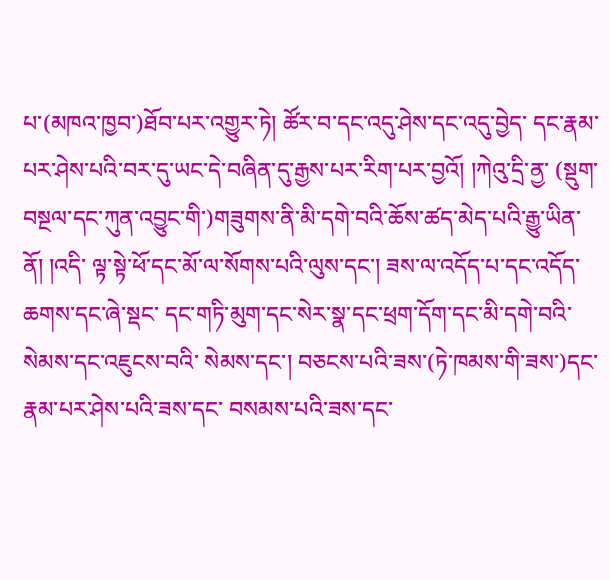པ་(མཁའ་ཁྱབ་)ཐོབ་པར་འགྱུར་ཏེ། ཚོར་བ་དང་འདུ་ཤེས་དང་འདུ་བྱེད་ དང་རྣམ་པར་ཤེས་པའི་བར་དུ་ཡང་དེ་བཞིན་དུ་རྒྱས་པར་རིག་པར་བྱའོ། །ཀེའུ་དྲི་ནྱ་ (སྡུག་བསྔལ་དང་ཀུན་འབྱུང་གི་)གཟུགས་ནི་མི་དགེ་བའི་ཆོས་ཚད་མེད་པའི་རྒྱུ་ཡིན་ནོ། །འདི་ ལྟ་སྟེ་ཕོ་དང་མོ་ལ་སོགས་པའི་ལུས་དང་། ཟས་ལ་འདོད་པ་དང་འདོད་ཆགས་དང་ཞེ་སྡང་ དང་གཏི་མུག་དང་སེར་སྣ་དང་ཕྲག་དོག་དང་མི་དགེ་བའི་སེམས་དང་འཇུངས་བའི་ སེམས་དང་། བཅངས་པའི་ཟས་(ཏེ་ཁམས་གི་ཟས་)དང་རྣམ་པར་ཤེས་པའི་ཟས་དང་ བསམས་པའི་ཟས་དང་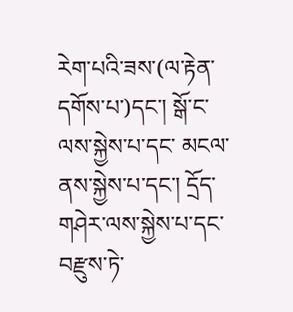རེག་པའི་ཟས་(ལ་རྟེན་དགོས་པ་)དང་། སྒོ་ང་ལས་སྐྱེས་པ་དང་ མངལ་ནས་སྐྱེས་པ་དང་། དྲོད་གཤེར་ལས་སྐྱེས་པ་དང་བརྫུས་ཏེ་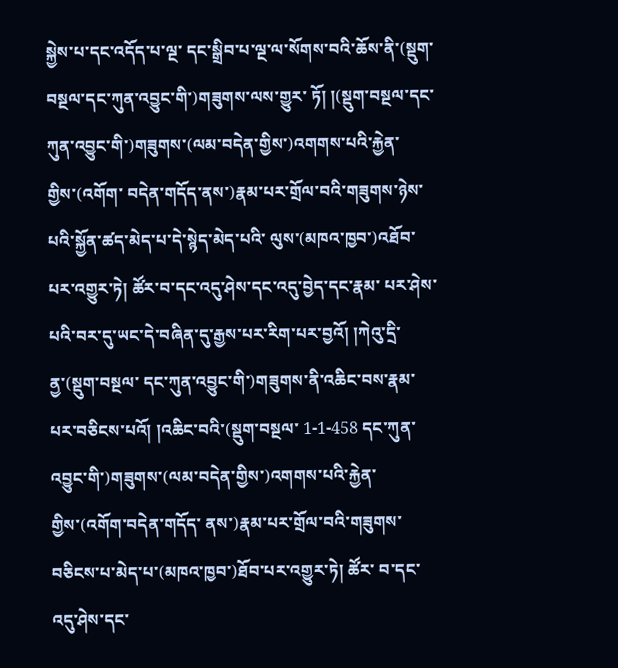སྐྱེས་པ་དང་འདོད་པ་ལྔ་ དང་སྒྲིབ་པ་ལྔ་ལ་སོགས་བའི་ཆོས་ནི་(སྡུག་བསྔལ་དང་ཀུན་འབྱུང་གི་)གཟུགས་ལས་གྱུར་ ཏོ། །(སྡུག་བསྔལ་དང་ཀུན་འབྱུང་གི་)གཟུགས་(ལམ་བདེན་གྱིས་)འགགས་པའི་རྐྱེན་གྱིས་(འགོག་ བདེན་གདོད་ནས་)རྣམ་པར་གྲོལ་བའི་གཟུགས་ཉེས་པའི་སྐྱོན་ཚད་མེད་པ་དེ་སྙེད་མེད་པའི་ ལུས་(མཁའ་ཁྱབ་)འཐོབ་པར་འགྱུར་ཏེ། ཚོར་བ་དང་འདུ་ཤེས་དང་འདུ་བྱེད་དང་རྣམ་ པར་ཤེས་པའི་བར་དུ་ཡང་དེ་བཞིན་དུ་རྒྱས་པར་རིག་པར་བྱའོ། །ཀེའུ་དྲི་ནྱ་(སྡུག་བསྔལ་ དང་ཀུན་འབྱུང་གི་)གཟུགས་ནི་འཆིང་བས་རྣམ་པར་བཅིངས་པའོ། །འཆིང་བའི་(སྡུག་བསྔལ་ 1-1-458 དང་ཀུན་འབྱུང་གི་)གཟུགས་(ལམ་བདེན་གྱིས་)འགགས་པའི་རྐྱེན་གྱིས་(འགོག་བདེན་གདོད་ ནས་)རྣམ་པར་གྲོལ་བའི་གཟུགས་བཅིངས་པ་མེད་པ་(མཁའ་ཁྱབ་)ཐོབ་པར་འགྱུར་ཏེ། ཚོར་ བ་དང་འདུ་ཤེས་དང་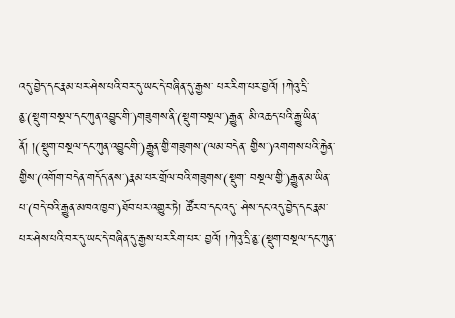འདུ་བྱེད་དང་རྣམ་པར་ཤེས་པའི་བར་དུ་ཡང་དེ་བཞིན་དུ་རྒྱས་ པར་རིག་པར་བྱའོ། །ཀེའུ་དྲི་ནྱ་(སྡུག་བསྔལ་དང་ཀུན་འབྱུང་གི་)གཟུགས་ནི་(སྡུག་བསྔལ་)རྒྱུན་ མི་འཆད་པའི་རྒྱུ་ཡིན་ནོ། །(སྡུག་བསྔལ་དང་ཀུན་འབྱུང་གི་)རྒྱུན་གྱི་གཟུགས་(ལམ་བདེན་ གྱིས་)འགགས་པའི་རྐྱེན་གྱིས་(འགོག་བདེན་གདོད་ནས་)རྣམ་པར་གྲོལ་བའི་གཟུགས་(སྡུག་ བསྔལ་གྱི་)རྒྱུན་མ་ཡིན་པ་(བདེ་བའི་རྒྱུན་མཁའ་ཁྱབ་)ཐོབ་པར་འགྱུར་ཏེ། ཚོར་བ་དང་འདུ་ ཤེས་དང་འདུ་བྱེད་དང་རྣམ་པར་ཤེས་པའི་བར་དུ་ཡང་དེ་བཞིན་དུ་རྒྱས་པར་རིག་པར་ བྱའོ། །ཀེའུ་དྲི་ནྱ་(སྡུག་བསྔལ་དང་ཀུན་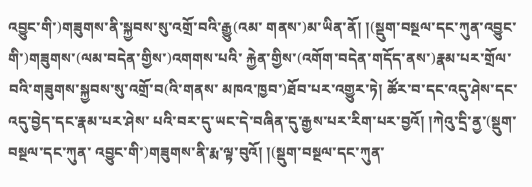འབྱུང་གི་)གཟུགས་ནི་སྐྱབས་སུ་འགྲོ་བའི་རྒྱུ(འམ་ གནས་)མ་ཡིན་ནོ། །(སྡུག་བསྔལ་དང་ཀུན་འབྱུང་གི་)གཟུགས་(ལམ་བདེན་གྱིས་)འགགས་པའི་ རྐྱེན་གྱིས་(འགོག་བདེན་གདོད་ནས་)རྣམ་པར་གྲོལ་བའི་གཟུགས་སྐྱབས་སུ་འགྲོ་བ(འི་གནས་ མཁའ་ཁྱབ་)ཐོབ་པར་འགྱུར་ཏེ། ཚོར་བ་དང་འདུ་ཤེས་དང་འདུ་བྱེད་དང་རྣམ་པར་ཤེས་ པའི་བར་དུ་ཡང་དེ་བཞིན་དུ་རྒྱས་པར་རིག་པར་བྱའོ། །ཀེའུ་དྲི་ནྱ་(སྡུག་བསྔལ་དང་ཀུན་ འབྱུང་གི་)གཟུགས་ནི་རྨ་ལྟ་བུའོ། །(སྡུག་བསྔལ་དང་ཀུན་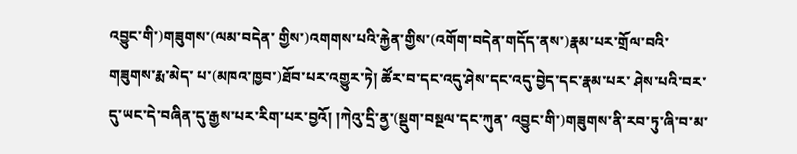འབྱུང་གི་)གཟུགས་(ལམ་བདེན་ གྱིས་)འགགས་པའི་རྐྱེན་གྱིས་(འགོག་བདེན་གདོད་ནས་)རྣམ་པར་གྲོལ་བའི་གཟུགས་རྨ་མེད་ པ་(མཁའ་ཁྱབ་)ཐོབ་པར་འགྱུར་ཏེ། ཚོར་བ་དང་འདུ་ཤེས་དང་འདུ་བྱེད་དང་རྣམ་པར་ ཤེས་པའི་བར་དུ་ཡང་དེ་བཞིན་དུ་རྒྱས་པར་རིག་པར་བྱའོ། །ཀེའུ་དྲི་ནྱ་(སྡུག་བསྔལ་དང་ཀུན་ འབྱུང་གི་)གཟུགས་ནི་རབ་ཏུ་ཞི་བ་མ་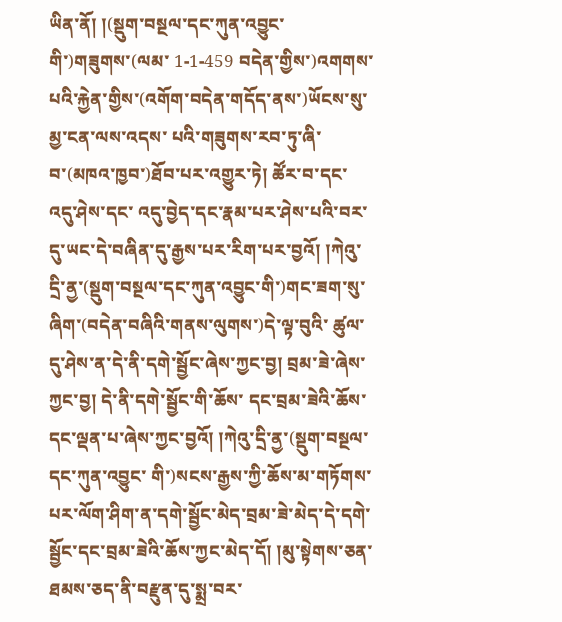ཡིན་ནོ། །(སྡུག་བསྔལ་དང་ཀུན་འབྱུང་གི་)གཟུགས་(ལམ་ 1-1-459 བདེན་གྱིས་)འགགས་པའི་རྐྱེན་གྱིས་(འགོག་བདེན་གདོད་ནས་)ཡོངས་སུ་མྱ་ངན་ལས་འདས་ པའི་གཟུགས་རབ་ཏུ་ཞི་བ་(མཁའ་ཁྱབ་)ཐོབ་པར་འགྱུར་ཏེ། ཚོར་བ་དང་འདུ་ཤེས་དང་ འདུ་བྱེད་དང་རྣམ་པར་ཤེས་པའི་བར་དུ་ཡང་དེ་བཞིན་དུ་རྒྱས་པར་རིག་པར་བྱའོ། །ཀེའུ་ དྲི་ནྱ་(སྡུག་བསྔལ་དང་ཀུན་འབྱུང་གི་)གང་ཟག་སུ་ཞིག་(བདེན་བཞིའི་གནས་ལུགས་)དེ་ལྟ་བུའི་ ཚུལ་དུ་ཤེས་ན་དེ་ནི་དགེ་སྦྱོང་ཞེས་ཀྱང་བྱ། བྲམ་ཟེ་ཞེས་ཀྱང་བྱ། དེ་ནི་དགེ་སྦྱོང་གི་ཆོས་ དང་བྲམ་ཟེའི་ཆོས་དང་ལྡན་པ་ཞེས་ཀྱང་བྱའོ། །ཀེའུ་དྲི་ནྱ་(སྡུག་བསྔལ་དང་ཀུན་འབྱུང་ གི་)སངས་རྒྱས་ཀྱི་ཆོས་མ་གཏོགས་པར་ལོག་ཤིག་ན་དགེ་སྦྱོང་མེད་བྲམ་ཟེ་མེད་དེ་དགེ་ སྦྱོང་དང་བྲམ་ཟེའི་ཆོས་ཀྱང་མེད་དོ། །མུ་སྟེགས་ཅན་ཐམས་ཅད་ནི་བརྫུན་དུ་སྨྲ་བར་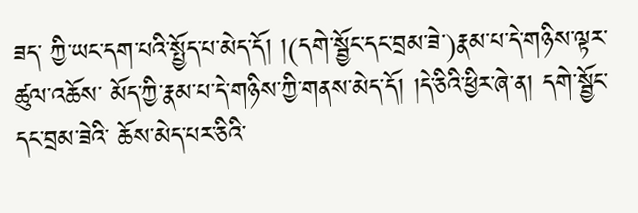ཟད་ ཀྱི་ཡང་དག་པའི་སྤྱོད་པ་མེད་དོ། །(དགེ་སྦྱོང་དང་བྲམ་ཟེ་)རྣམ་པ་དེ་གཉིས་ལྟར་ཚུལ་འཆོས་ མོད་ཀྱི་རྣམ་པ་དེ་གཉིས་ཀྱི་གནས་མེད་དོ། །དེ་ཅིའི་ཕྱིར་ཞེ་ན། དགེ་སྦྱོང་དང་བྲམ་ཟེའི་ ཆོས་མེད་པར་ཅིའི་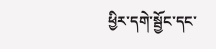ཕྱིར་དགེ་སྦྱོང་དང་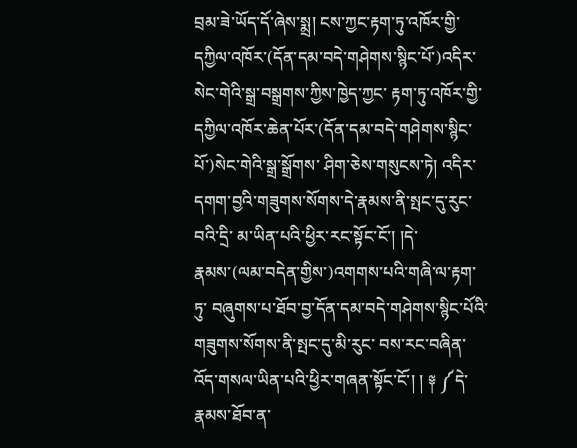བྲམ་ཟེ་ཡོད་དོ་ཞེས་སྨྲ། ངས་ཀྱང་རྟག་ཏུ་འཁོར་གྱི་ དཀྱིལ་འཁོར་(དོན་དམ་བདེ་གཤེགས་སྙིང་པོ་)འདིར་སེང་གེའི་སྒྲ་བསྒྲགས་ཀྱིས་ཁྱེད་ཀྱང་ རྟག་ཏུ་འཁོར་གྱི་དཀྱིལ་འཁོར་ཆེན་པོར་(དོན་དམ་བདེ་གཤེགས་སྙིང་པོ་)སེང་གེའི་སྒྲ་སྒྲོགས་ ཤིག་ཅེས་གསུངས་ཏེ། འདིར་དགག་བྱའི་གཟུགས་སོགས་དེ་རྣམས་ནི་སྤང་དུ་རུང་བའི་དྲི་ མ་ཡིན་པའི་ཕྱིར་རང་སྟོང་ངོ་། །དེ་རྣམས་(ལམ་བདེན་གྱིས་)འགགས་པའི་གཞི་ལ་རྟག་ཏུ་ བཞུགས་པ་ཐོབ་བྱ་དོན་དམ་བདེ་གཤེགས་སྙིང་པོའི་གཟུགས་སོགས་ནི་སྤང་དུ་མི་རུང་ བས་རང་བཞིན་འོད་གསལ་ཡིན་པའི་ཕྱིར་གཞན་སྟོང་ངོ་། ། ༈ ༼དེ་རྣམས་ཐོབ་ན་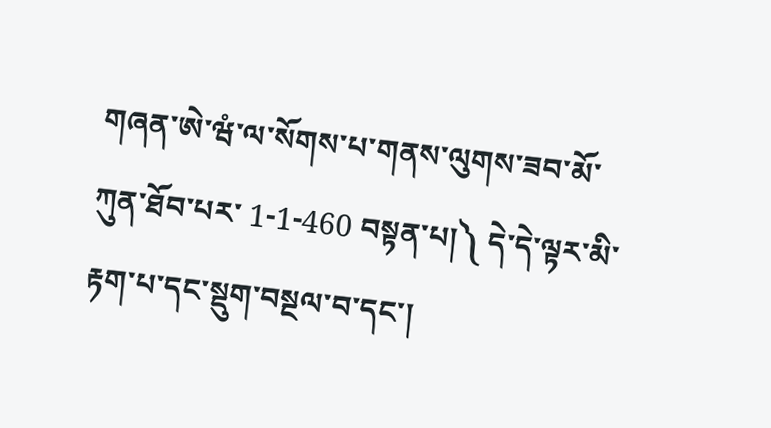གཞན་ཨེ་ཝཾ་ལ་སོགས་པ་གནས་ལུགས་ཟབ་མོ་ཀུན་ཐོབ་པར་ 1-1-460 བསྟན་པ།༽ དེ་དེ་ལྟར་མི་རྟག་པ་དང་སྡུག་བསྔལ་བ་དང་།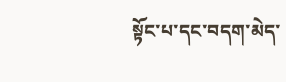སྟོང་པ་དང་བདག་མེད་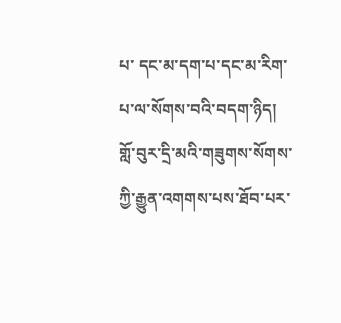པ་ དང་མ་དག་པ་དང་མ་རིག་པ་ལ་སོགས་བའི་བདག་ཉིད། གློ་བུར་དྲི་མའི་གཟུགས་སོགས་ ཀྱི་རྒྱུན་འགགས་པས་ཐོབ་པར་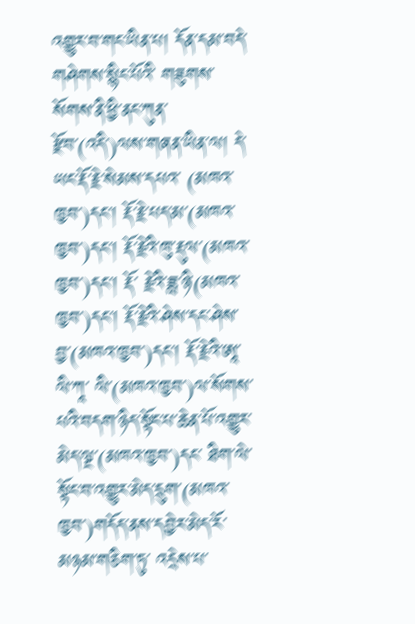འགྱུར་བ་གང་ཡིན་པ། དོན་དམ་བདེ་གཤེགས་སྙིང་པོའི་ གཟུགས་སོགས་ནི་ཕྱི་ནང་ཀུན་རྫོབ་(འདི་)ལས་གཞན་ཡིན་ལ། དེ་ཡང་རྡོ་རྗེ་སེམས་དཔའ་ (མཁའ་ཁྱབ་)དང་། རྡོ་རྗེ་པད་མ་(མཁའ་ཁྱབ་)དང་། རྡོ་རྗེའི་ཁུ་རྡུལ་(མཁའ་ཁྱབ་)དང་། རྡོ་ རྗེའི་ཟླ་ཉི་(མཁའ་ཁྱབ་)དང་། རྡོ་རྗེའི་ཤེས་དང་ཤེས་བྱ་(མཁའ་ཁྱབ་)དང་། རྡོ་རྗེའི་ཨཱ་ལི་ཀཱ་ ལི་(མཁའ་ཁྱབ་)ལ་སོགས་པའི་བདག་ཉིད་སྟོང་པ་ཆེན་པོ་འགྱུར་མེད་ལྔ་(མཁའ་ཁྱབ་)དང་ ཐིག་ལེ་སྟོང་བ་འགྱུར་མེད་དྲུག་(མཁའ་ཁྱབ་)གདོད་ནས་དབྱེར་མེད་རོ་མཉམ་གཅིག་ཏུ་ འདྲེས་པ་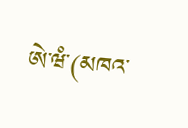ཨེ་ཝཾ་(མཁའ་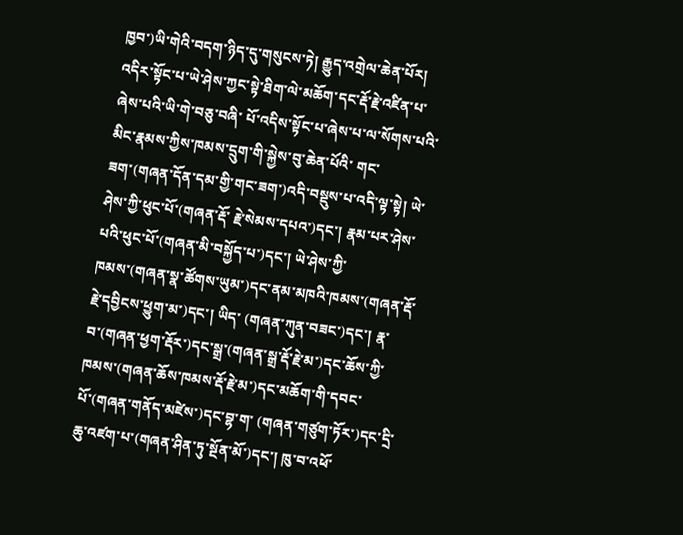ཁྱབ་)ཡི་གེའི་བདག་ཉིད་དུ་གསུངས་ཏེ། རྒྱུད་འགྲེལ་ཆེན་པོར། འདིར་སྟོང་པ་ཡེ་ཤེས་ཀྱང་སྟེ་ཐིག་ལེ་མཆོག་དང་རྡོ་རྗེ་འཛིན་པ་ཞེས་པའི་ཡི་གེ་བཅུ་བཞི་ པོ་འདིས་སྟོང་པ་ཞེས་པ་ལ་སོགས་པའི་མིང་རྣམས་ཀྱིས་ཁམས་དྲུག་གི་སྐྱེས་བུ་ཆེན་པོའི་ གང་ཟག་(གཞན་དོན་དམ་གྱི་གང་ཟག་)འདི་བསྡུས་པ་འདི་ལྟ་སྟེ། ཡེ་ཤེས་ཀྱི་ཕུང་པོ་(གཞན་རྡོ་ རྗེ་སེམས་དཔའ་)དང་། རྣམ་པར་ཤེས་པའི་ཕུང་པོ་(གཞན་མི་བསྐྱོད་པ་)དང་། ཡེ་ཤེས་ཀྱི་ ཁམས་(གཞན་སྣ་ཚོགས་ཡུམ་)དང་ནམ་མཁའི་ཁམས་(གཞན་རྡོ་རྗེ་དབྱིངས་ཕྱུག་མ་)དང་། ཡིད་ (གཞན་ཀུན་བཟང་)དང་། རྣ་བ་(གཞན་ཕྱག་རྡོར་)དང་སྒྲ་(གཞན་སྒྲ་རྡོ་རྗེ་མ་)དང་ཆོས་ཀྱི་ ཁམས་(གཞན་ཆོས་ཁམས་རྡོ་རྗེ་མ་)དང་མཆོག་གི་དབང་པོ་(གཞན་གནོད་མཛེས་)དང་བྷ་ག་ (གཞན་གཙུག་ཏོར་)དང་དྲི་ཆུ་འཛག་པ་(གཞན་ཤིན་ཏུ་སྔོན་མོ་)དང་། ཁུ་བ་འཕོ་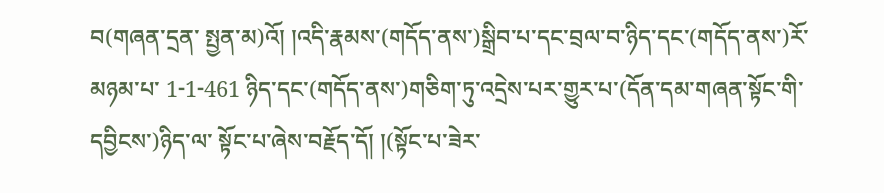བ(གཞན་དྲན་ སྤྱན་མ)འོ། །འདི་རྣམས་(གདོད་ནས་)སྒྲིབ་པ་དང་བྲལ་བ་ཉིད་དང་(གདོད་ནས་)རོ་མཉམ་པ་ 1-1-461 ཉིད་དང་(གདོད་ནས་)གཅིག་ཏུ་འདྲེས་པར་གྱུར་པ་(དོན་དམ་གཞན་སྟོང་གི་དབྱིངས་)ཉིད་ལ་ སྟོང་པ་ཞེས་བརྗོད་དོ། །(སྟོང་པ་ཟེར་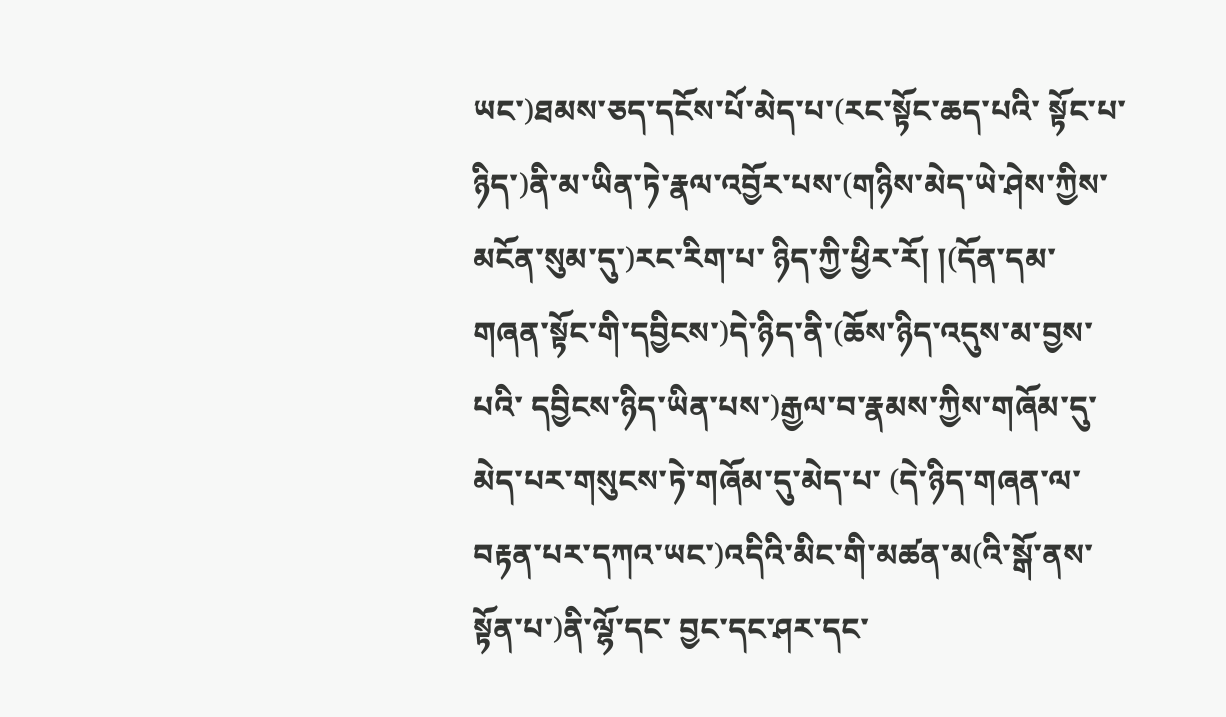ཡང་)ཐམས་ཅད་དངོས་པོ་མེད་པ་(རང་སྟོང་ཆད་པའི་ སྟོང་པ་ཉིད་)ནི་མ་ཡིན་ཏེ་རྣལ་འབྱོར་པས་(གཉིས་མེད་ཡེ་ཤེས་ཀྱིས་མངོན་སུམ་དུ་)རང་རིག་པ་ ཉིད་ཀྱི་ཕྱིར་རོ། །(དོན་དམ་གཞན་སྟོང་གི་དབྱིངས་)དེ་ཉིད་ནི་(ཆོས་ཉིད་འདུས་མ་བྱས་པའི་ དབྱིངས་ཉིད་ཡིན་པས་)རྒྱལ་བ་རྣམས་ཀྱིས་གཞོམ་དུ་མེད་པར་གསུངས་ཏེ་གཞོམ་དུ་མེད་པ་ (དེ་ཉིད་གཞན་ལ་བརྟན་པར་དཀའ་ཡང་)འདིའི་མིང་གི་མཚན་མ(འི་སྒོ་ནས་སྟོན་པ་)ནི་ལྷོ་དང་ བྱང་དང་ཤར་དང་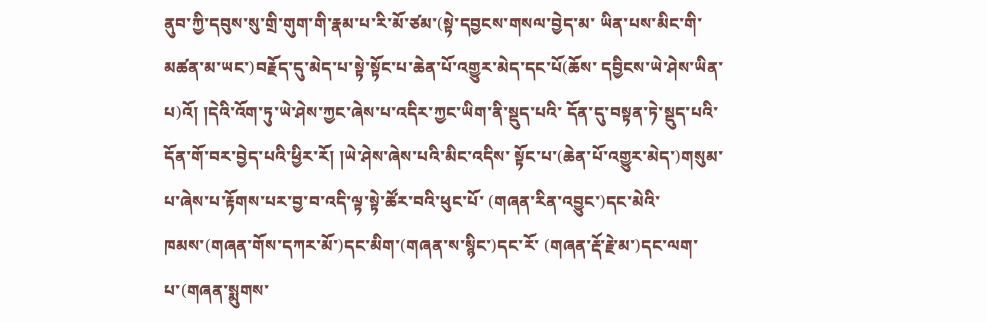ནུབ་ཀྱི་དབུས་སུ་གྲི་གུག་གི་རྣམ་པ་རི་མོ་ཙམ་(སྟེ་དབྱངས་གསལ་བྱེད་མ་ ཡིན་པས་མིང་གི་མཚན་མ་ཡང་)བརྗོད་དུ་མེད་པ་སྟེ་སྟོང་པ་ཆེན་པོ་འགྱུར་མེད་དང་པོ(ཆོས་ དབྱིངས་ཡེ་ཤེས་ཡིན་པ)འོ། །དེའི་འོག་ཏུ་ཡེ་ཤེས་ཀྱང་ཞེས་པ་འདིར་ཀྱང་ཡིག་ནི་སྡུད་པའི་ དོན་དུ་བསྟན་ཏེ་སྡུད་པའི་དོན་གོ་བར་བྱེད་པའི་ཕྱིར་རོ། །ཡེ་ཤེས་ཞེས་པའི་མིང་འདིས་ སྟོང་པ་(ཆེན་པོ་འགྱུར་མེད་)གསུམ་པ་ཞེས་པ་རྟོགས་པར་བྱ་བ་འདི་ལྟ་སྟེ་ཚོར་བའི་ཕུང་པོ་ (གཞན་རིན་འབྱུང་)དང་མེའི་ཁམས་(གཞན་གོས་དཀར་མོ་)དང་མིག་(གཞན་ས་སྙིང་)དང་རོ་ (གཞན་རྡོ་རྗེ་མ་)དང་ལག་པ་(གཞན་སྨུགས་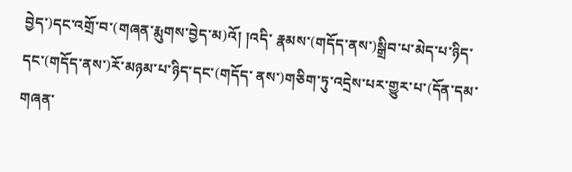བྱེད་)དང་འགྲོ་བ་(གཞན་རྨུགས་བྱེད་མ)འོ། །འདི་ རྣམས་(གདོད་ནས་)སྒྲིབ་པ་མེད་པ་ཉིད་དང་(གདོད་ནས་)རོ་མཉམ་པ་ཉིད་དང་(གདོད་ ནས་)གཅིག་ཏུ་འདྲེས་པར་གྱུར་པ་(དོན་དམ་གཞན་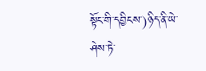སྟོང་གི་དབྱིངས་)ཉིད་ནི་ཡེ་ཤེས་ཏེ་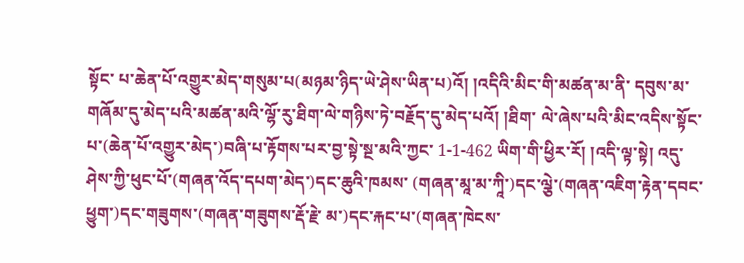སྟོང་ པ་ཆེན་པོ་འགྱུར་མེད་གསུམ་པ(མཉམ་ཉིད་ཡེ་ཤེས་ཡིན་པ)འོ། །འདིའི་མིང་གི་མཚན་མ་ནི་ དབུས་མ་གཞོམ་དུ་མེད་པའི་མཚན་མའི་ལྷོ་རུ་ཐིག་ལེ་གཉིས་ཏེ་བརྗོད་དུ་མེད་པའོ། །ཐིག་ ལེ་ཞེས་པའི་མིང་འདིས་སྟོང་པ་(ཆེན་པོ་འགྱུར་མེད་)བཞི་པ་རྟོགས་པར་བྱ་སྟེ་སྔ་མའི་ཀྱང་ 1-1-462 ཡིག་གི་ཕྱིར་རོ། །འདི་ལྟ་སྟེ། འདུ་ཤེས་ཀྱི་ཕུང་པོ་(གཞན་འོད་དཔག་མེད་)དང་ཆུའི་ཁམས་ (གཞན་མཱ་མ་ཀཱི་)དང་ལྕེ་(གཞན་འཇིག་རྟེན་དབང་ཕྱུག་)དང་གཟུགས་(གཞན་གཟུགས་རྡོ་རྗེ་ མ་)དང་རྐང་པ་(གཞན་ཁེངས་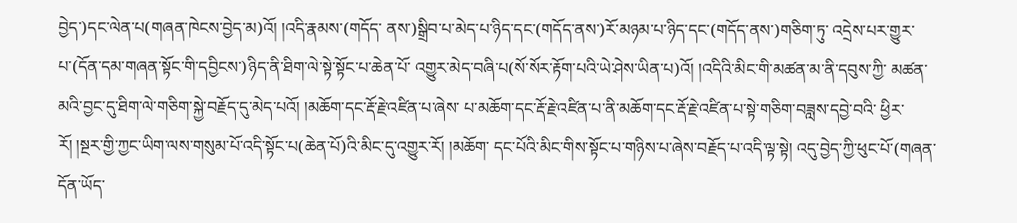བྱེད་)དང་ལེན་པ(གཞན་ཁེངས་བྱེད་མ)འོ། །འདི་རྣམས་(གདོད་ ནས་)སྒྲིབ་པ་མེད་པ་ཉིད་དང་(གདོད་ནས་)རོ་མཉམ་པ་ཉིད་དང་(གདོད་ནས་)གཅིག་ཏུ་ འདྲེས་པར་གྱུར་པ་(དོན་དམ་གཞན་སྟོང་གི་དབྱིངས་)ཉིད་ནི་ཐིག་ལེ་སྟེ་སྟོང་པ་ཆེན་པོ་ འགྱུར་མེད་བཞི་པ(སོ་སོར་རྟོག་པའི་ཡེ་ཤེས་ཡིན་པ)འོ། །འདིའི་མིང་གི་མཚན་མ་ནི་དབུས་ཀྱི་ མཚན་མའི་བྱང་དུ་ཐིག་ལེ་གཅིག་སྐྱེ་བརྗོད་དུ་མེད་པའོ། །མཆོག་དང་རྡོ་རྗེ་འཛིན་པ་ཞེས་ པ་མཆོག་དང་རྡོ་རྗེ་འཛིན་པ་ནི་མཆོག་དང་རྡོ་རྗེ་འཛིན་པ་སྟེ་གཅིག་བཟླས་དབྱེ་བའི་ ཕྱིར་རོ། །སྔར་གྱི་ཀྱང་ཡིག་ལས་གསུམ་པོ་འདི་སྟོང་པ(ཆེན་པོ)འི་མིང་དུ་འགྱུར་རོ། །མཆོག་ དང་པོའི་མིང་གིས་སྟོང་པ་གཉིས་པ་ཞེས་བརྗོད་པ་འདི་ལྟ་སྟེ། འདུ་བྱེད་ཀྱི་ཕུང་པོ་(གཞན་ དོན་ཡོད་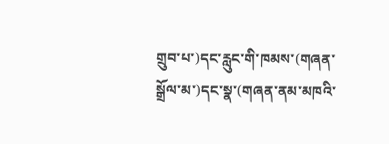གྲུབ་པ་)དང་རླུང་གི་ཁམས་(གཞན་སྒྲོལ་མ་)དང་སྣ་(གཞན་ནམ་མཁའི་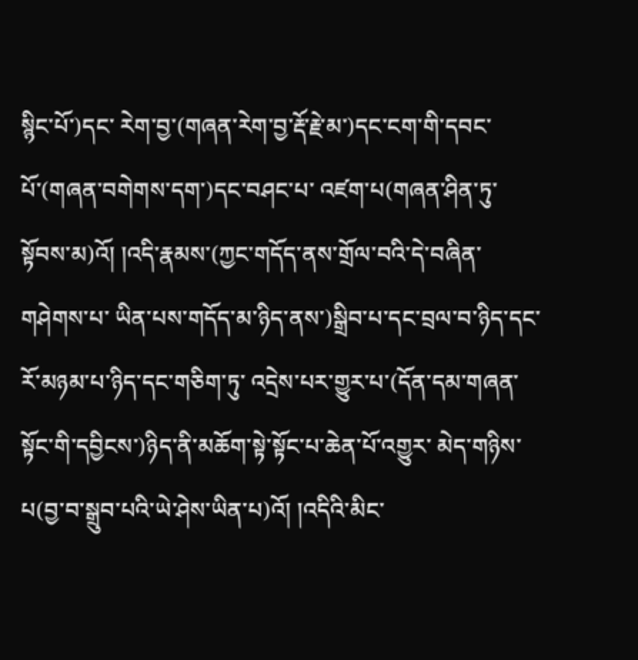སྙིང་པོ་)དང་ རེག་བྱ་(གཞན་རེག་བྱ་རྡོ་རྗེ་མ་)དང་ངག་གི་དབང་པོ་(གཞན་བགེགས་དག་)དང་བཤང་པ་ འཛག་པ(གཞན་ཤིན་ཏུ་སྟོབས་མ)འོ། །འདི་རྣམས་(ཀྱང་གདོད་ནས་གྲོལ་བའི་དེ་བཞིན་གཤེགས་པ་ ཡིན་པས་གདོད་མ་ཉིད་ནས་)སྒྲིབ་པ་དང་བྲལ་བ་ཉིད་དང་རོ་མཉམ་པ་ཉིད་དང་གཅིག་ཏུ་ འདྲེས་པར་གྱུར་པ་(དོན་དམ་གཞན་སྟོང་གི་དབྱིངས་)ཉིད་ནི་མཆོག་སྟེ་སྟོང་པ་ཆེན་པོ་འགྱུར་ མེད་གཉིས་པ(བྱ་བ་སྒྲུབ་པའི་ཡེ་ཤེས་ཡིན་པ)འོ། །འདིའི་མིང་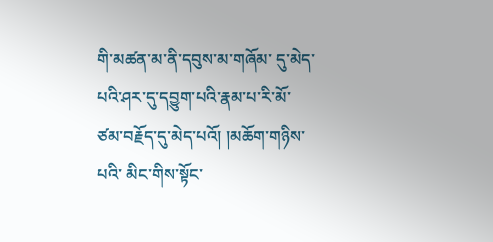གི་མཚན་མ་ནི་དབུས་མ་གཞོམ་ དུ་མེད་པའི་ཤར་དུ་དབྱུག་པའི་རྣམ་པ་རི་མོ་ཙམ་བརྗོད་དུ་མེད་པའོ། །མཆོག་གཉིས་པའི་ མིང་གིས་སྟོང་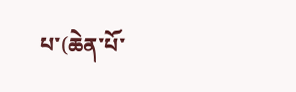པ་(ཆེན་པོ་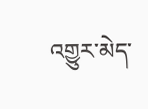འགྱུར་མེད་